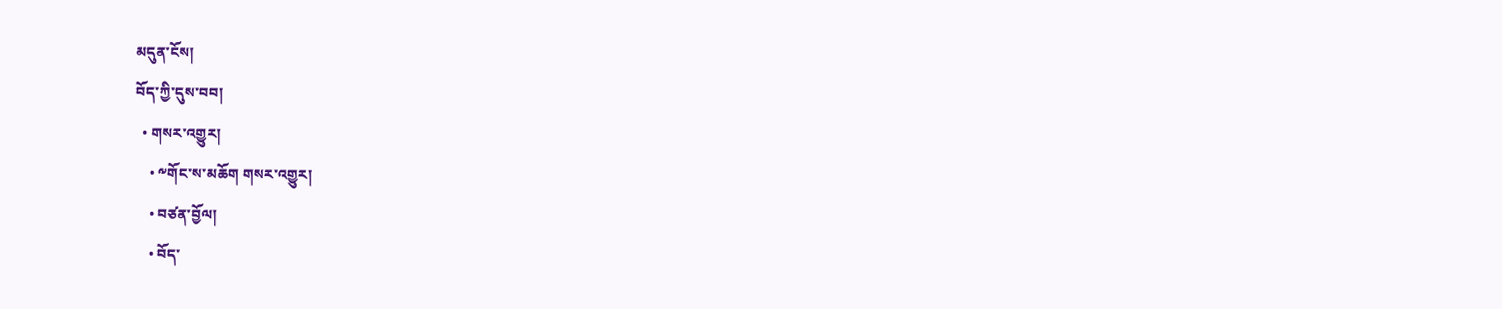མདུན་ངོས།
བོད་ཀྱི་དུས་བབ།
  • གསར་འགྱུར།
    • ༸གོང་ས་མཆོག གསར་འགྱུར།
    • བཙན་བྱོལ།
    • བོད་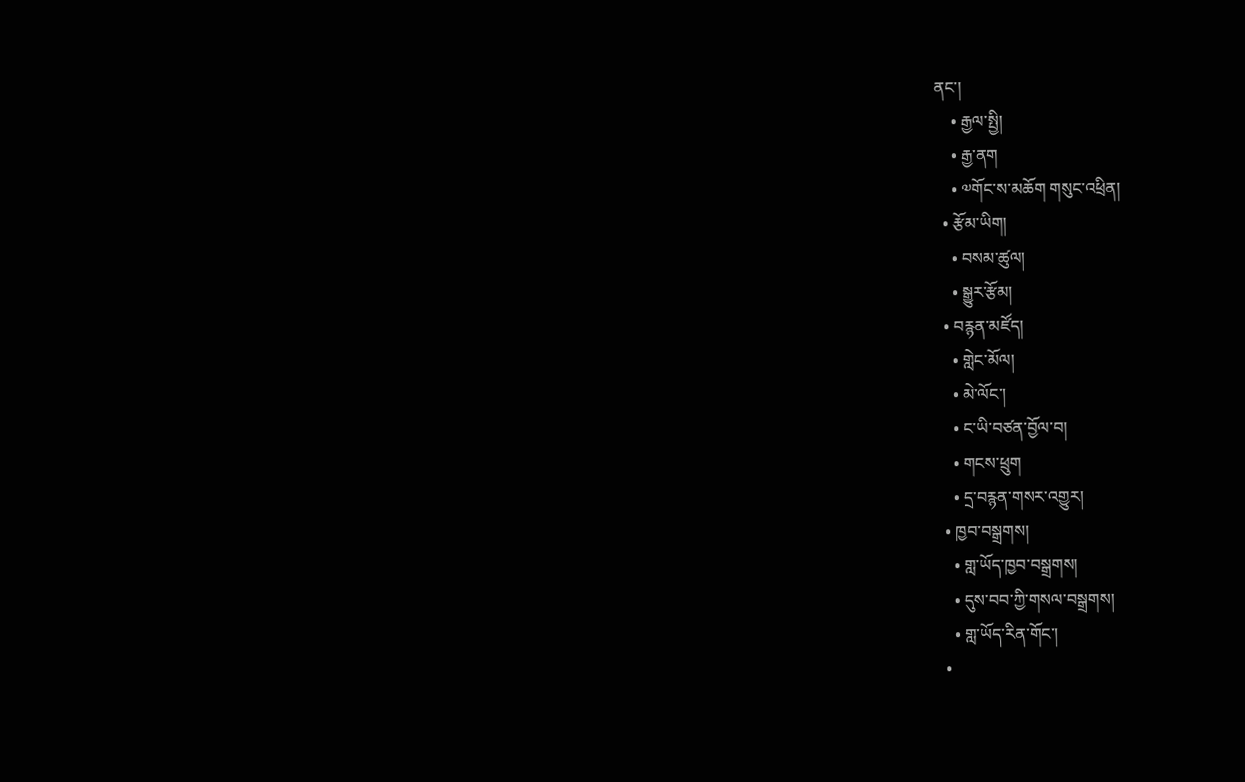ནང་།
    • རྒྱལ་སྤྱི།
    • རྒྱ་ནག
    • ༧གོང་ས་མཆོག གསུང་འཕྲིན།
  • རྩོམ་ཡིག།
    • བསམ་ཚུལ།
    • སྒྱུར་རྩོམ།
  • བརྙན་མཛོད།
    • གླེང་མོལ།
    • མེ་ལོང་།
    • ང་ཡི་བཙན་བྱོལ་བ།
    • གངས་ཕྲུག
    • དྲ་བརྙན་གསར་འགྱུར།
  • ཁྱབ་བསྒྲགས།
    • གླ་ཡོད་ཁྱབ་བསྒྲགས།
    • དུས་བབ་ཀྱི་གསལ་བསྒྲགས།
    • གླ་ཡོད་རིན་གོང་།
  •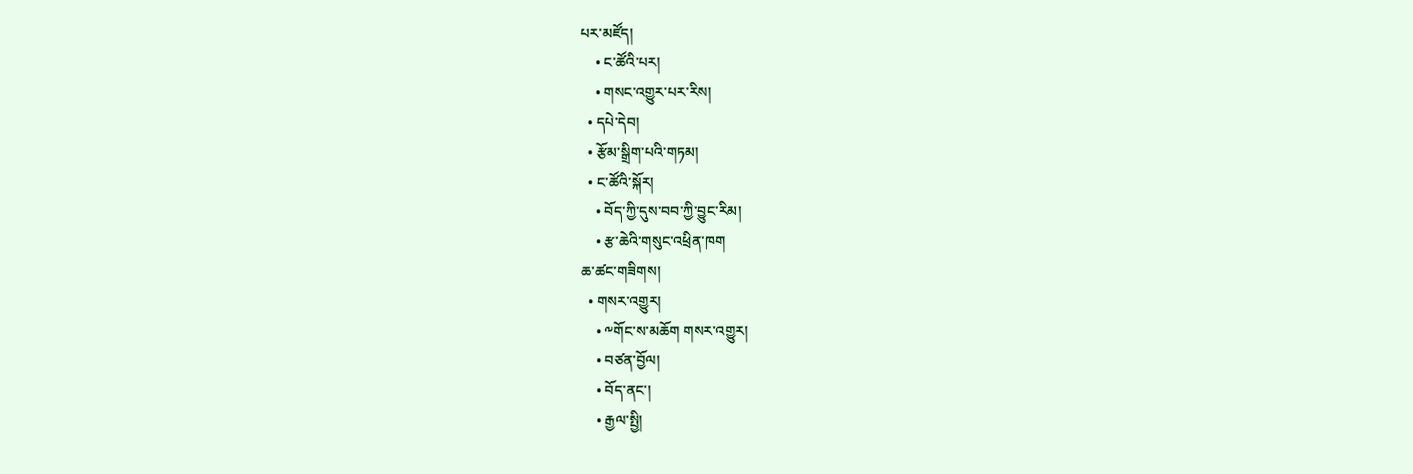པར་མཛོད།
    • ང་ཚོའི་པར།
    • གསང་འགྱུར་པར་རིས།
  • དཔེ་དེབ།
  • རྩོམ་སྒྲིག་པའི་གཏམ།
  • ང་ཚོའི་སྐོར།
    • བོད་ཀྱི་དུས་བབ་ཀྱི་བྱུང་རིམ།
    • རྩ་ཆེའི་གསུང་འཕྲིན་ཁག
ཆ་ཚང་གཟིགས།
  • གསར་འགྱུར།
    • ༸གོང་ས་མཆོག གསར་འགྱུར།
    • བཙན་བྱོལ།
    • བོད་ནང་།
    • རྒྱལ་སྤྱི།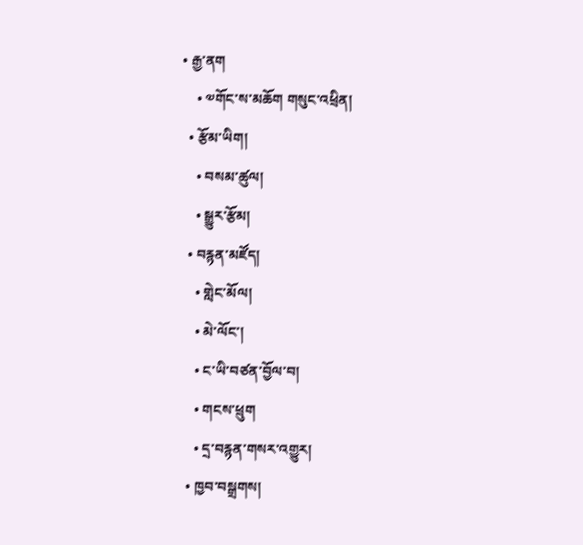• རྒྱ་ནག
    • ༧གོང་ས་མཆོག གསུང་འཕྲིན།
  • རྩོམ་ཡིག།
    • བསམ་ཚུལ།
    • སྒྱུར་རྩོམ།
  • བརྙན་མཛོད།
    • གླེང་མོལ།
    • མེ་ལོང་།
    • ང་ཡི་བཙན་བྱོལ་བ།
    • གངས་ཕྲུག
    • དྲ་བརྙན་གསར་འགྱུར།
  • ཁྱབ་བསྒྲགས།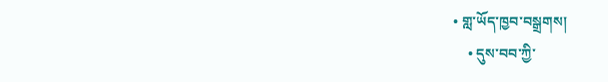• གླ་ཡོད་ཁྱབ་བསྒྲགས།
    • དུས་བབ་ཀྱི་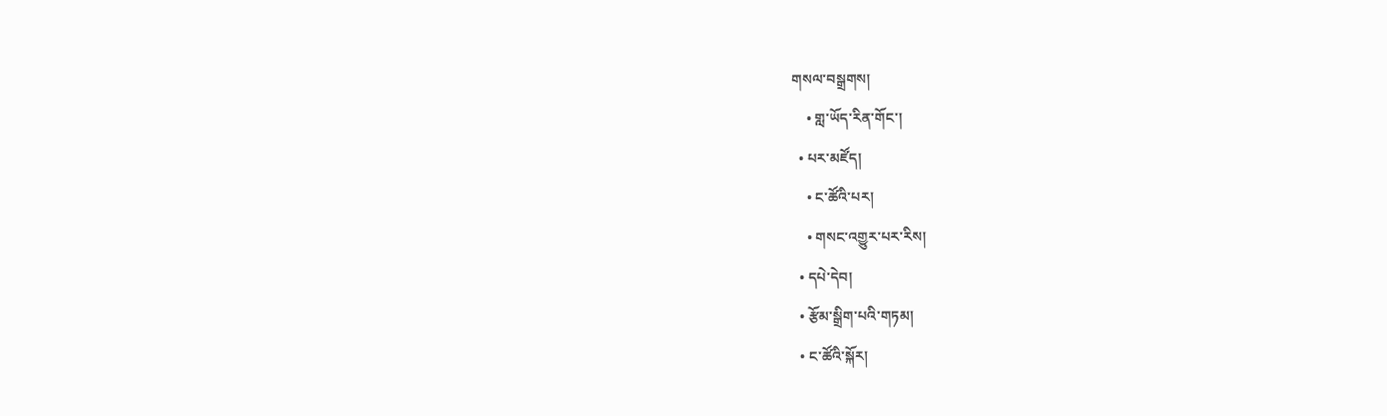གསལ་བསྒྲགས།
    • གླ་ཡོད་རིན་གོང་།
  • པར་མཛོད།
    • ང་ཚོའི་པར།
    • གསང་འགྱུར་པར་རིས།
  • དཔེ་དེབ།
  • རྩོམ་སྒྲིག་པའི་གཏམ།
  • ང་ཚོའི་སྐོར།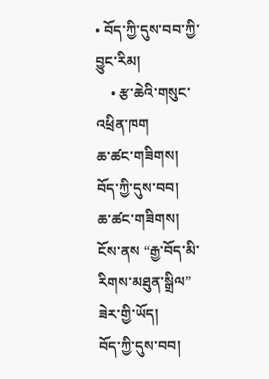• བོད་ཀྱི་དུས་བབ་ཀྱི་བྱུང་རིམ།
    • རྩ་ཆེའི་གསུང་འཕྲིན་ཁག
ཆ་ཚང་གཟིགས།
བོད་ཀྱི་དུས་བབ།
ཆ་ཚང་གཟིགས།
ངོས་ནས “རྒྱ་བོད་མི་རིགས་མཐུན་སྒྲིལ” ཟེར་གྱི་ཡོད།
བོད་ཀྱི་དུས་བབ།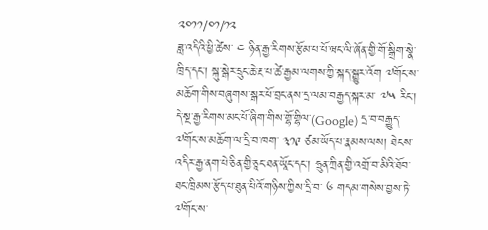༢༠༡༡/༠༡/༡༢
ཟླ་འདིའི་ཕྱི་ཚེས་ ༤ ཉིན་རྒྱ་རིགས་རྩོམ་པ་པོ་ཝང་ལི་ཞོན་གྱི་གོ་སྒྲིག་སྣེ་ཁྲིད་དང་། སྐུ་སྒེར་དྲུང་ཆེ་རྔ་པ་ཚེ་རྒྱམ་ལགས་ཀྱི་སྐད་སྒྱུར་འོག ༧གོང་ས་མཆོག་གིས་བཞུགས་སྒར་ཕོ་བྲང་ནས་དྲ་ལམ་བརྒྱད་སྐར་མ་ ༧༥ རིང་། དེ་སྔ་རྒྱ་རིགས་མང་པོ་ཞིག་གིས་གྷོ་གྷིལ་(Google) དྲ་བ་བརྒྱུད་༧གོང་ས་མཆོག་ལ་དྲི་བ་ཁག་ ༣༡༩ ཙམ་ཡོད་པ་རྣམས་ལས། ཐེངས་འདིར་རྒྱ་ནག་པེ་ཅིན་གྱི་ཅཱང་ཐན་ཡཱོང་དང་། ཧྲུན་ཀྲིན་གྱི་འགྲོ་བ་མིའི་ཐོབ་ཐང་ཁྲིམས་རྩོད་པ་ཐུན་པིའོ་གཉིས་ཀྱིས་དྲི་བ་ ༦ གདམ་གསེས་བྱས་ཏེ་༧གོང་ས་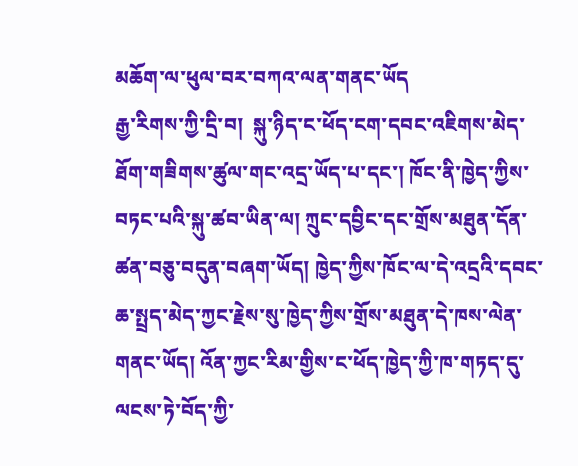མཆོག་ལ་ཕུལ་བར་བཀའ་ལན་གནང་ཡོད
རྒྱ་རིགས་ཀྱི་དྲི་བ།  སྐུ་ཉིད་ང་ཕོད་ངག་དབང་འཇིགས་མེད་ཐོག་གཟིགས་ཚུལ་གང་འདྲ་ཡོད་པ་དང་། ཁོང་ནི་ཁྱེད་ཀྱིས་བཏང་པའི་སྐུ་ཚབ་ཡིན་ལ། ཀྲུང་དབྱིང་དང་གྲོས་མཐུན་དོན་ཚན་བཅུ་བདུན་བཞག་ཡོད། ཁྱེད་ཀྱིས་ཁོང་ལ་དེ་འདྲའི་དབང་ཆ་སྤྲད་མེད་ཀྱང་རྗེས་སུ་ཁྱེད་ཀྱིས་གྲོས་མཐུན་དེ་ཁས་ལེན་གནང་ཡོད། འོན་ཀྱང་རིམ་གྱིས་ང་ཕོད་ཁྱེད་ཀྱི་ཁ་གཏད་དུ་ལངས་ཏེ་བོད་ཀྱི་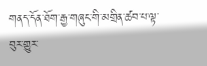གནད་དོན་ཐོག་རྒྱ་གཞུང་གི་མགྲིན་ཚབ་པ་ལྟ་བུར་གྱུར་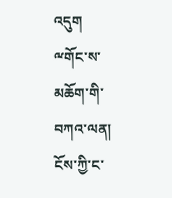འདུག
ྋགོང་ས་མཆོག་གི་བཀའ་ལན། ངོས་ཀྱི་ང་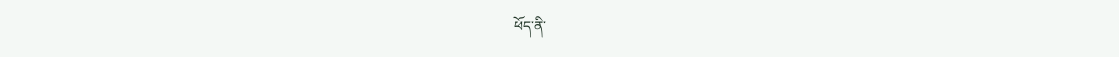ཕོད་ནི་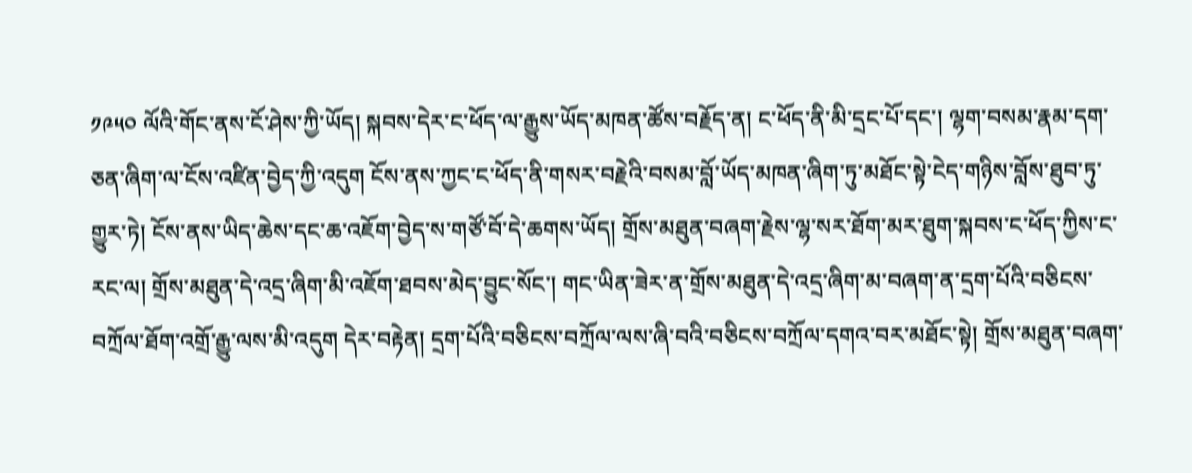༡༩༥༠ ལོའི་གོང་ནས་ངོ་ཤེས་ཀྱི་ཡོད། སྐབས་དེར་ང་ཕོད་ལ་རྒྱུས་ཡོད་མཁན་ཚོས་བརྗོད་ན། ང་ཕོད་ནི་མི་དྲང་པོ་དང་། ལྷག་བསམ་རྣམ་དག་ཅན་ཞིག་ལ་ངོས་འཛིན་བྱེད་ཀྱི་འདུག ངོས་ནས་ཀྱང་ང་ཕོད་ནི་གསར་བརྗེའི་བསམ་བློ་ཡོད་མཁན་ཞིག་ཏུ་མཐོང་སྟེ་ངེད་གཉིས་བློས་ཐུབ་ཏུ་གྱུར་ཏེ། ངོས་ནས་ཡིད་ཆེས་དང་ཆ་འཇོག་བྱེད་ས་གཙོ་བོ་དེ་ཆགས་ཡོད། གྲོས་མཐུན་བཞག་རྗེས་ལྷ་སར་ཐོག་མར་ཐུག་སྐབས་ང་ཕོད་ཀྱིས་ང་རང་ལ། གྲོས་མཐུན་དེ་འདྲ་ཞིག་མི་འཇོག་ཐབས་མེད་བྱུང་སོང་། གང་ཡིན་ཟེར་ན་གྲོས་མཐུན་དེ་འདྲ་ཞིག་མ་བཞག་ན་དྲག་པོའི་བཅིངས་བཀྲོལ་ཐོག་འགྲོ་རྒྱུ་ལས་མི་འདུག དེར་བརྟེན། དྲག་པོའི་བཅིངས་བཀྲོལ་ལས་ཞི་བའི་བཅིངས་བཀྲོལ་དགའ་བར་མཐོང་སྟེ། གྲོས་མཐུན་བཞག་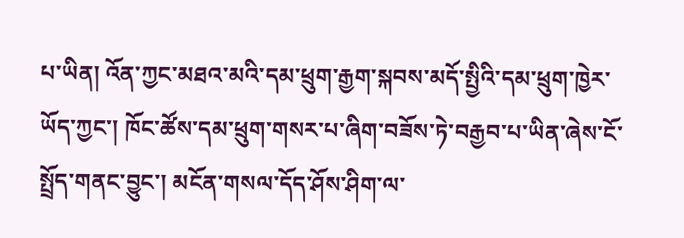པ་ཡིན། འོན་ཀྱང་མཐའ་མའི་དམ་ཕྲུག་རྒྱག་སྐབས་མདོ་སྤྱིའི་དམ་ཕྲུག་ཁྱེར་ཡོད་ཀྱང་། ཁོང་ཚོས་དམ་ཕྲུག་གསར་པ་ཞིག་བཟོས་ཏེ་བརྒྱབ་པ་ཡིན་ཞེས་ངོ་སྤྲོད་གནང་བྱུང་། མངོན་གསལ་དོད་ཤོས་ཤིག་ལ་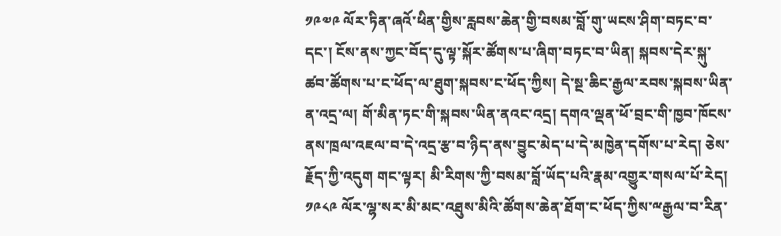༡༩༧༩ ལོར་ཏིན་ཞའོ་ཕིན་གྱིས་རླབས་ཆེན་གྱི་བསམ་བློ་གུ་ཡངས་ཤིག་བཏང་བ་དང་། ངོས་ནས་ཀྱང་བོད་དུ་ལྟ་སྐོར་ཚོགས་པ་ཞིག་བཏང་བ་ཡིན། སྐབས་དེར་སྐུ་ཚབ་ཚོགས་པ་ང་ཕོད་ལ་ཐུག་སྐབས་ང་ཕོད་ཀྱིས། དེ་སྔ་ཆིང་རྒྱལ་རབས་སྐབས་ཡིན་ན་འདྲ་ལ། གོ་མིན་ཏང་གི་སྐབས་ཡིན་ནའང་འདྲ། དགའ་ལྡན་ཕོ་བྲང་གི་ཁྱབ་ཁོངས་ནས་ཁྲལ་འཇལ་བ་དེ་འདྲ་རྩ་བ་ཉིད་ནས་བྱུང་མེད་པ་དེ་མཁྱེན་དགོས་པ་རེད། ཅེས་རྗོད་ཀྱི་འདུག གང་ལྟར། མི་རིགས་ཀྱི་བསམ་བློ་ཡོད་པའི་རྣམ་འགྱུར་གསལ་པོ་རེད། ༡༩༨༩ ལོར་ལྷ་སར་མི་མང་འཐུས་མིའི་ཚོགས་ཆེན་ཐོག་ང་ཕོད་ཀྱིས་ྋརྒྱལ་བ་རིན་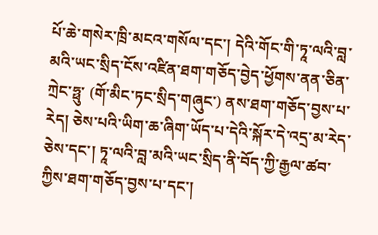པོ་ཆེ་གསེར་ཁྲི་མངའ་གསོལ་དང་། དེའི་གོང་གི་ཏཱ་ལའི་བླ་མའི་ཡང་སྲིད་ངོས་འཛིན་ཐག་གཅོད་བྱེད་ཕྱོགས་ནན་ཅིན་ཀྲེང་ཧྥུ་ (གོ་མིང་ཏང་སྲིད་གཞུང་) ནས་ཐག་གཅོད་བྱས་པ་རེད། ཅེས་པའི་ཡིག་ཆ་ཞིག་ཡོད་པ་དེའི་སྐོར་དེ་འདྲ་མ་རེད་ཅེས་དང་། ཏཱ་ལའི་བླ་མའི་ཡང་སྲིད་ནི་བོད་ཀྱི་རྒྱལ་ཚབ་ཀྱིས་ཐག་གཅོད་བྱས་པ་དང་།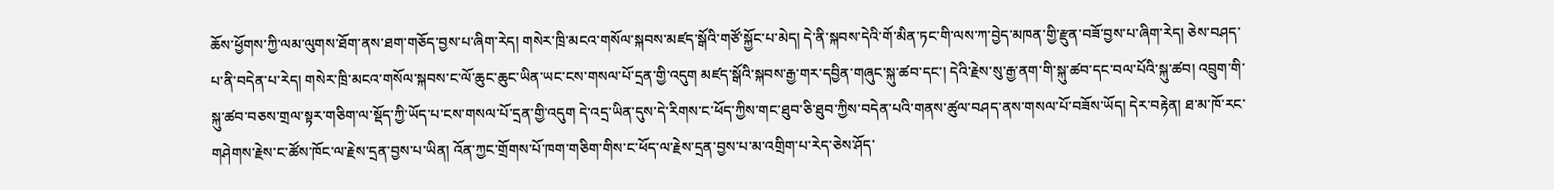ཆོས་ཕྱོགས་ཀྱི་ལམ་ལུགས་ཐོག་ནས་ཐག་གཅོད་བྱས་པ་ཞིག་རེད། གསེར་ཁྲི་མངའ་གསོལ་སྐབས་མཛད་སྒོའི་གཙོ་སྐྱོང་པ་མེད། དེ་ནི་སྐབས་དེའི་གོ་མིན་ཏང་གི་ལས་ཀ་བྱེད་མཁན་གྱི་རྫུན་བཟོ་བྱས་པ་ཞིག་རེད། ཅེས་བཤད་པ་ནི་བདེན་པ་རེད། གསེར་ཁྲི་མངའ་གསོལ་སྐབས་ང་ལོ་ཆུང་ཆུང་ཡིན་ཡང་ངས་གསལ་པོ་དྲན་གྱི་འདུག མཛད་སྒོའི་སྐབས་རྒྱ་གར་དབྱིན་གཞུང་སྐུ་ཚབ་དང་། དེའི་རྗེས་སུ་རྒྱ་ནག་གི་སྐུ་ཚབ་དང་བལ་པོའི་སྐུ་ཚབ། འབྲུག་གི་སྐུ་ཚབ་བཅས་གྲལ་སྟར་གཅིག་ལ་སྡོད་ཀྱི་ཡོད་པ་ངས་གསལ་པོ་དྲན་གྱི་འདུག དེ་འདྲ་ཡིན་དུས་དེ་རིགས་ང་ཕོད་ཀྱིས་གང་ཐུབ་ཅི་ཐུབ་ཀྱིས་བདེན་པའི་གནས་ཚུལ་བཤད་ནས་གསལ་པོ་བཟོས་ཡོད། དེར་བརྟེན། ཐ་མ་ཁོ་རང་གཤེགས་རྗེས་ང་ཚོས་ཁོང་ལ་རྗེས་དྲན་བྱས་པ་ཡིན། འོན་ཀྱང་གྲོགས་པོ་ཁག་གཅིག་གིས་ང་ཕོད་ལ་རྗེས་དྲན་བྱས་པ་མ་འགྲིག་པ་རེད་ཅེས་ཤོད་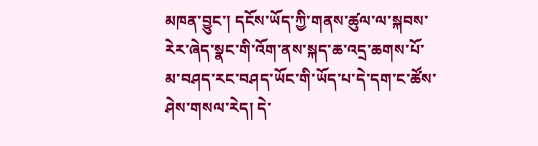མཁན་བྱུང་། དངོས་ཡོད་ཀྱི་གནས་ཚུལ་ལ་སྐབས་རེར་ཞེད་སྣང་གི་འོག་ནས་སྐད་ཆ་འདྲ་ཆགས་པོ་མ་བཤད་རང་བཤད་ཡོང་གི་ཡོད་པ་དེ་དག་ང་ཚོས་ཤེས་གསལ་རེད། དེ་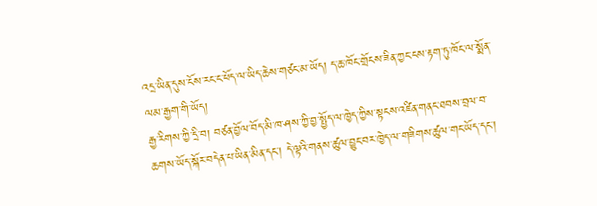འདྲ་ཡིན་དུས་ངོས་རང་ང་ཕོད་ལ་ཡིད་ཆེས་གཙང་མ་ཡོད། ད་ཆ་ཁོང་གྲོངས་ཟིན་ཀྱང་ངས་རྟག་ཏུ་ཁོང་ལ་སྨོན་ལམ་རྒྱག་གི་ཡོད།
རྒྱ་རིགས་ཀྱི་དྲི་བ། བཙན་བྱོལ་བོད་མི་ཁ་ཤས་ཀྱི་བྱ་སྤྱོད་ལ་ཁྱེད་ཀྱིས་སྟངས་འཛིན་གནང་ཐབས་བྲལ་བ་ཆགས་ཡོད་སྐོར་བདེན་པ་ཡིན་མིན་དང་། དེ་ལྟའི་གནས་ཚུལ་བྱུང་བར་ཁྱེད་ལ་གཟིགས་ཚུལ་གང་ཡོད་དང་།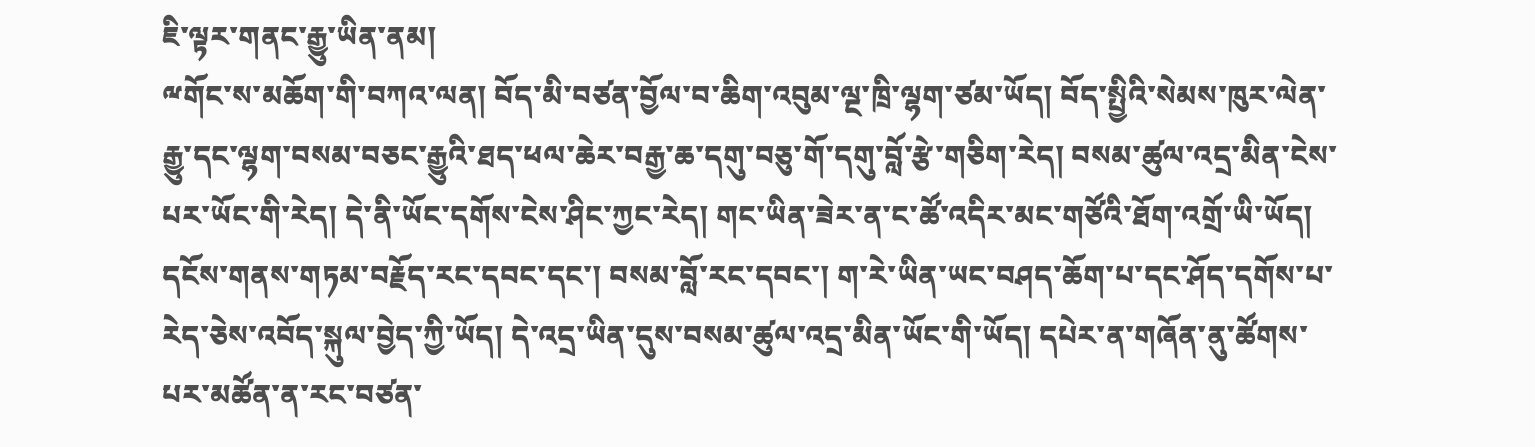ཇི་ལྟར་གནང་རྒྱུ་ཡིན་ནམ།
ྋགོང་ས་མཆོག་གི་བཀའ་ལན། བོད་མི་བཙན་བྱོལ་བ་ཆིག་འབུམ་ལྔ་ཁྲི་ལྷག་ཙམ་ཡོད། བོད་སྤྱིའི་སེམས་ཁུར་ལེན་རྒྱུ་དང་ལྷག་བསམ་བཅང་རྒྱུའི་ཐད་ཕལ་ཆེར་བརྒྱ་ཆ་དགུ་བཅུ་གོ་དགུ་བློ་རྩེ་གཅིག་རེད། བསམ་ཚུལ་འདྲ་མིན་ངེས་པར་ཡོང་གི་རེད། དེ་ནི་ཡོང་དགོས་ངེས་ཤིང་ཀྱང་རེད། གང་ཡིན་ཟེར་ན་ང་ཚོ་འདིར་མང་གཙོའི་ཐོག་འགྲོ་ཡི་ཡོད། དངོས་གནས་གཏམ་བརྗོད་རང་དབང་དང་། བསམ་བློ་རང་དབང་། ག་རེ་ཡིན་ཡང་བཤད་ཆོག་པ་དང་ཤོད་དགོས་པ་རེད་ཅེས་འབོད་སྐུལ་བྱེད་ཀྱི་ཡོད། དེ་འདྲ་ཡིན་དུས་བསམ་ཚུལ་འདྲ་མིན་ཡོང་གི་ཡོད། དཔེར་ན་གཞོན་ནུ་ཚོགས་པར་མཚོན་ན་རང་བཙན་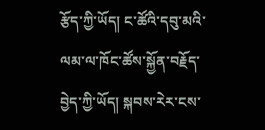རྩོད་ཀྱི་ཡོད། ང་ཚོའི་དབུ་མའི་ལམ་ལ་ཁོང་ཚོས་སྐྱོན་བརྗོད་བྱེད་ཀྱི་ཡོད། སྐབས་རེར་ངས་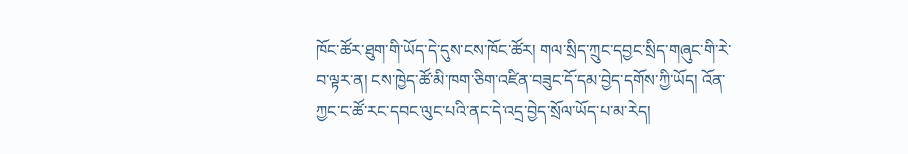ཁོང་ཚོར་ཐུག་གི་ཡོད་དེ་དུས་ངས་ཁོང་ཚོར། གལ་སྲིད་ཀྲུང་དབྱང་སྲིད་གཞུང་གི་རེ་བ་ལྟར་ན། ངས་ཁྱེད་ཚོ་མི་ཁག་ཅིག་འཛིན་བཟུང་དོ་དམ་བྱེད་དགོས་ཀྱི་ཡོད། འོན་ཀྱང་ང་ཚོ་རང་དབང་ལུང་པའི་ནང་དེ་འདྲ་བྱེད་སྲོལ་ཡོད་པ་མ་རེད།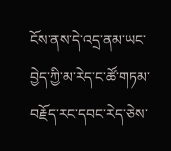ངོས་ནས་དེ་འདྲ་ནམ་ཡང་བྱེད་ཀྱི་མ་རེད་ང་ཚོ་གཏམ་བརྗོད་རང་དབང་རེད་ཅེས་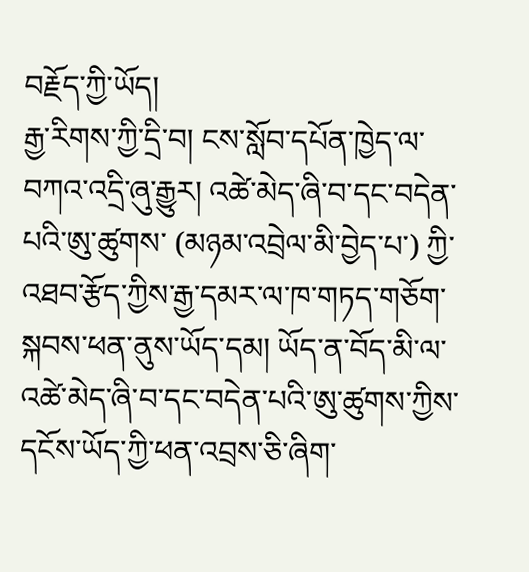བརྗོད་ཀྱི་ཡོད།
རྒྱ་རིགས་ཀྱི་དྲི་བ། ངས་སློབ་དཔོན་ཁྱེད་ལ་བཀའ་འདྲི་ཞུ་རྒྱུར། འཚེ་མེད་ཞི་བ་དང་བདེན་པའི་ཨུ་ཚུགས་ (མཉམ་འབྲེལ་མི་བྱེད་པ་) ཀྱི་འཐབ་རྩོད་ཀྱིས་རྒྱ་དམར་ལ་ཁ་གཏད་གཅོག་སྐབས་ཕན་ནུས་ཡོད་དམ། ཡོད་ན་བོད་མི་ལ་འཚེ་མེད་ཞི་བ་དང་བདེན་པའི་ཨུ་ཚུགས་ཀྱིས་དངོས་ཡོད་ཀྱི་ཕན་འབྲས་ཅི་ཞིག་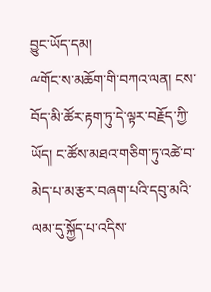བྱུང་ཡོད་དམ།
ྋགོང་ས་མཆོག་གི་བཀའ་ལན། ངས་བོད་མི་ཚོར་རྟག་ཏུ་དེ་ལྟར་བརྗོད་ཀྱི་ཡོད། ང་ཚོས་མཐའ་གཅིག་ཏུ་འཚེ་བ་མེད་པ་མ་རྩར་བཞག་པའི་དབུ་མའི་ལམ་དུ་སྐྱོད་པ་འདིས་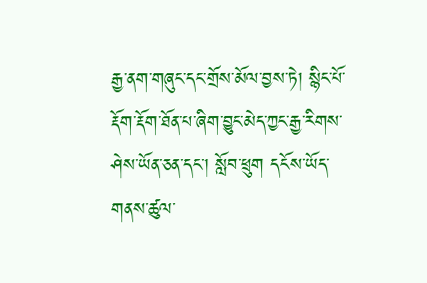རྒྱ་ནག་གཞུང་དང་གྲོས་མོལ་བྱས་ཏེ། སྙིང་པོ་རྡོག་རྡོག་ཐོན་པ་ཞིག་བྱུང་མེད་ཀྱང་རྒྱ་རིགས་ཤེས་ཡོན་ཅན་དང་། སློབ་ཕྲུག དངོས་ཡོད་གནས་ཚུལ་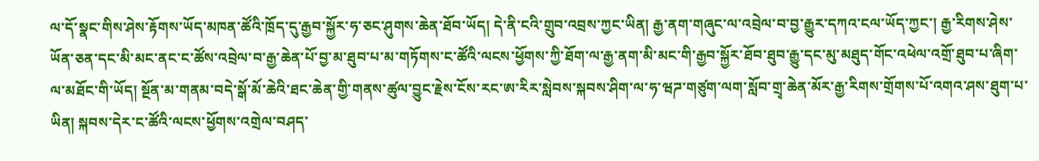ལ་དོ་སྣང་གིས་ཤེས་རྟོགས་ཡོད་མཁན་ཚོའི་ཁྲོད་དུ་རྒྱབ་སྐྱོར་ཧ་ཅང་ཤུགས་ཆེན་ཐོབ་ཡོད། དེ་ནི་ངའི་གྲུབ་འབྲས་ཀྱང་ཡིན། རྒྱ་ནག་གཞུང་ལ་འབྲེལ་བ་བྱ་རྒྱུར་དཀའ་ངལ་ཡོད་ཀྱང་། རྒྱ་རིགས་ཤེས་ཡོན་ཅན་དང་མི་མང་ནང་ང་ཚོས་འབྲེལ་བ་རྒྱ་ཆེན་པོ་བྱ་མ་ཐུབ་པ་མ་གཏོགས་ང་ཚོའི་ལངས་ཕྱོགས་ཀྱི་ཐོག་ལ་རྒྱ་ནག་མི་མང་གི་རྒྱབ་སྐྱོར་ཐོབ་ཐུབ་རྒྱུ་དང་མུ་མཐུད་གོང་འཕེལ་འགྲོ་ཐུབ་པ་ཞིག་ལ་མཐོང་གི་ཡོད། སྔོན་མ་གནམ་བདེ་སྒོ་མོ་ཆེའི་ཐང་ཆེན་གྱི་གནས་ཚུལ་བྱུང་རྗེས་ངོས་རང་ཨ་རིར་སླེབས་སྐབས་ཤིག་ལ་ཧ་ཝཌ་གཙུག་ལག་སློབ་གྲྭ་ཆེན་མོར་རྒྱ་རིགས་གྲོགས་པོ་འགའ་ཤས་ཐུག་པ་ཡིན། སྐབས་དེར་ང་ཚོའི་ལངས་ཕྱོགས་འགྲེལ་བཤད་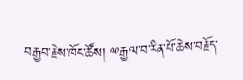བརྒྱབ་རྗེས་ཁོང་ཚོས། ྋརྒྱལ་བ་རིན་པོ་ཆེས་བརྗོད་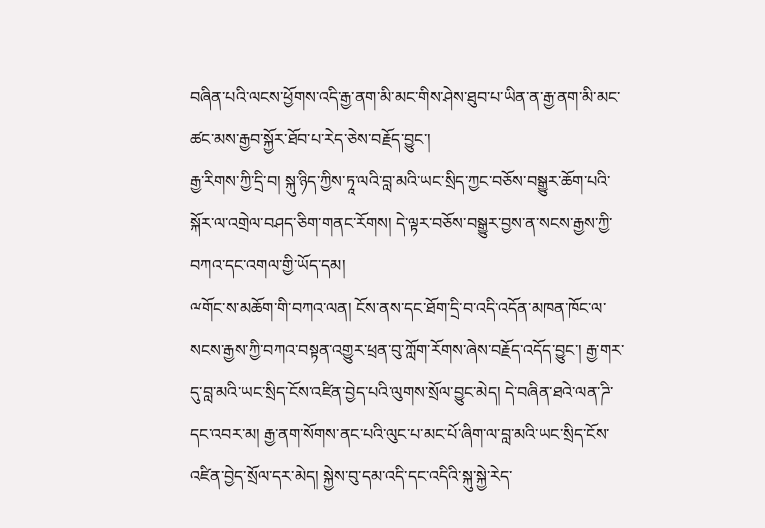བཞིན་པའི་ལངས་ཕྱོགས་འདི་རྒྱ་ནག་མི་མང་གིས་ཤེས་ཐུབ་པ་ཡིན་ན་རྒྱ་ནག་མི་མང་ཚང་མས་རྒྱབ་སྐྱོར་ཐོབ་པ་རེད་ཅེས་བརྗོད་བྱུང་།
རྒྱ་རིགས་ཀྱི་དྲི་བ། སྐུ་ཉིད་ཀྱིས་ཏཱ་ལའི་བླ་མའི་ཡང་སྲིད་ཀྱང་བཅོས་བསྒྱུར་ཆོག་པའི་སྐོར་ལ་འགྲེལ་བཤད་ཅིག་གནང་རོགས། དེ་ལྟར་བཅོས་བསྒྱུར་བྱས་ན་སངས་རྒྱས་ཀྱི་བཀའ་དང་འགལ་གྱི་ཡོད་དམ།
ྋགོང་ས་མཆོག་གི་བཀའ་ལན། ངོས་ནས་དང་ཐོག་དྲི་བ་འདི་འདོན་མཁན་ཁོང་ལ་སངས་རྒྱས་ཀྱི་བཀའ་བསྟན་འགྱུར་ཕྲན་བུ་ཀློག་རོགས་ཞེས་བརྗོད་འདོད་བྱུང་། རྒྱ་གར་དུ་བླ་མའི་ཡང་སྲིད་ངོས་འཛིན་བྱེད་པའི་ལུགས་སྲོལ་བྱུང་མེད། དེ་བཞིན་ཐའེ་ལན་ཌི་དང་འབར་མ། རྒྱ་ནག་སོགས་ནང་པའི་ལུང་པ་མང་པོ་ཞིག་ལ་བླ་མའི་ཡང་སྲིད་ངོས་འཛིན་བྱེད་སྲོལ་དར་མེད། སྐྱེས་བུ་དམ་འདི་དང་འདིའི་སྐུ་སྐྱེ་རེད་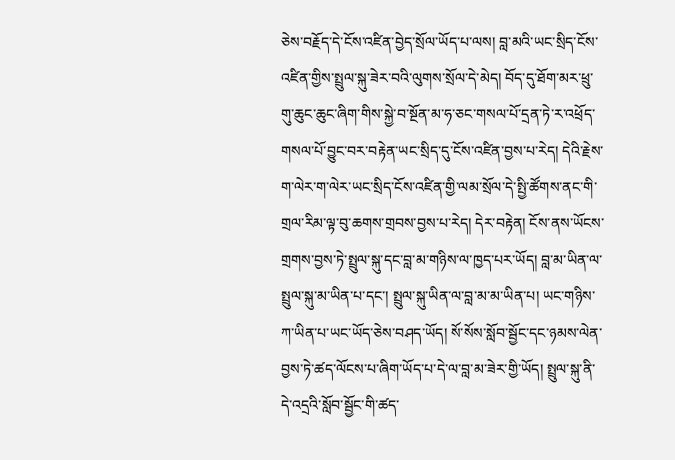ཅེས་བརྗོད་དེ་ངོས་འཛིན་བྱེད་སྲོལ་ཡོད་པ་ལས། བླ་མའི་ཡང་སྲིད་ངོས་འཛིན་གྱིས་སྤྲུལ་སྐུ་ཟེར་བའི་ལུགས་སྲོལ་དེ་མེད། བོད་དུ་ཐོག་མར་ཕྲུ་གུ་ཆུང་ཆུང་ཞིག་གིས་སྐྱེ་བ་སྔོན་མ་ཧ་ཅང་གསལ་པོ་དྲན་ཏེ་ར་འཕྲོད་གསལ་པོ་བྱུང་བར་བརྟེན་ཡང་སྲིད་དུ་ངོས་འཛིན་བྱས་པ་རེད། དེའི་རྗེས་ག་ལེར་ག་ལེར་ཡང་སྲིད་ངོས་འཛིན་གྱི་ལམ་སྲོལ་དེ་སྤྱི་ཚོགས་ནང་གི་གྲལ་རིམ་ལྟ་བུ་ཆགས་གྲབས་བྱས་པ་རེད། དེར་བརྟེན། ངོས་ནས་ཡོངས་གྲགས་བྱས་ཏེ་སྤྲུལ་སྐུ་དང་བླ་མ་གཉིས་ལ་ཁྱད་པར་ཡོད། བླ་མ་ཡིན་ལ་སྤྲུལ་སྐུ་མ་ཡིན་པ་དང་། སྤྲུལ་སྐུ་ཡིན་ལ་བླ་མ་མ་ཡིན་པ། ཡང་གཉིས་ཀ་ཡིན་པ་ཡང་ཡོད་ཅེས་བཤད་ཡོད། སོ་སོས་སློབ་སྦྱོང་དང་ཉམས་ལེན་བྱས་ཏེ་ཚད་ལོངས་པ་ཞིག་ཡོད་པ་དེ་ལ་བླ་མ་ཟེར་གྱི་ཡོད། སྤྲུལ་སྐུ་ནི་དེ་འདྲའི་སློབ་སྦྱོང་གི་ཚད་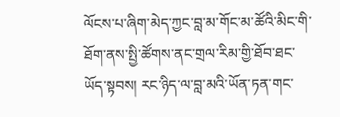ལོངས་པ་ཞིག་མེད་ཀྱང་བླ་མ་གོང་མ་ཚོའི་མིང་གི་ཐོག་ནས་སྤྱི་ཚོགས་ནང་གྲལ་རིམ་གྱི་ཐོབ་ཐང་ཡོད་སྟབས། རང་ཉིད་ལ་བླ་མའི་ཡོན་ཏན་གང་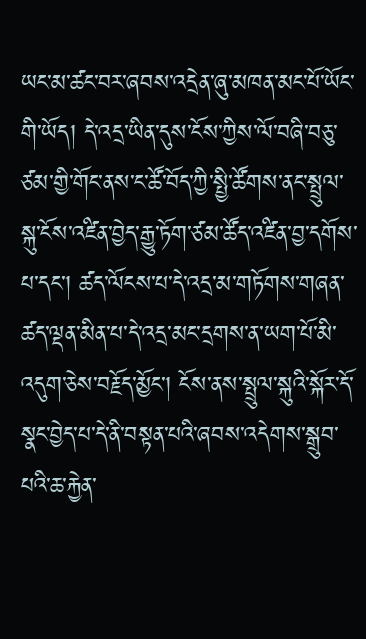ཡང་མ་ཚང་བར་ཞབས་འདྲེན་ཞུ་མཁན་མང་པོ་ཡོང་གི་ཡོད། དེ་འདྲ་ཡིན་དུས་ངོས་ཀྱིས་ལོ་བཞི་བཅུ་ཙམ་གྱི་གོང་ནས་ང་ཚོ་བོད་ཀྱི་སྤྱི་ཚོགས་ནང་སྤྲུལ་སྐུ་ངོས་འཛིན་བྱེད་རྒྱུ་ཏོག་ཙམ་ཚོད་འཛིན་བྱ་དགོས་པ་དང་། ཚད་ལོངས་པ་དེ་འདྲ་མ་གཏོགས་གཞན་ཚད་ལྡན་མིན་པ་དེ་འདྲ་མང་དྲགས་ན་ཡག་པོ་མི་འདུག་ཅེས་བརྗོད་མྱོང་། ངོས་ནས་སྤྲུལ་སྐུའི་སྐོར་དོ་སྣང་བྱེད་པ་དེ་ནི་བསྟན་པའི་ཞབས་འདེགས་སྒྲུབ་པའི་ཆ་རྐྱེན་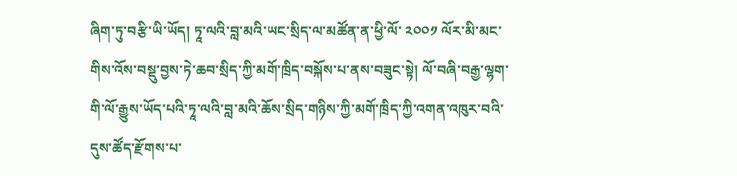ཞིག་ཏུ་བརྩི་ཡི་ཡོད། ཏཱ་ལའི་བླ་མའི་ཡང་སྲིད་ལ་མཚོན་ན་ཕྱི་ལོ་ ༢༠༠༡ ལོར་མི་མང་གིས་འོས་བསྡུ་བྱས་ཏེ་ཆབ་སྲིད་ཀྱི་མགོ་ཁྲིད་བསྐོས་པ་ནས་བཟུང་སྟེ། ལོ་བཞི་བརྒྱ་ལྷག་གི་ལོ་རྒྱུས་ཡོད་པའི་ཏཱ་ལའི་བླ་མའི་ཆོས་སྲིད་གཉིས་ཀྱི་མགོ་ཁྲིད་ཀྱི་འགན་འཁུར་བའི་དུས་ཚོད་རྫོགས་པ་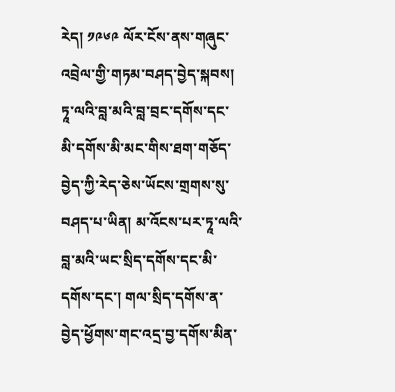རེད། ༡༩༦༩ ལོར་ངོས་ནས་གཞུང་འབྲེལ་གྱི་གཏམ་བཤད་བྱེད་སྐབས། ཏཱ་ལའི་བླ་མའི་བླ་བྲང་དགོས་དང་མི་དགོས་མི་མང་གིས་ཐག་གཅོད་བྱེད་ཀྱི་རེད་ཅེས་ཡོངས་གྲགས་སུ་བཤད་པ་ཡིན། མ་འོངས་པར་ཏཱ་ལའི་བླ་མའི་ཡང་སྲིད་དགོས་དང་མི་དགོས་དང་། གལ་སྲིད་དགོས་ན་བྱེད་ཕྱོགས་གང་འདྲ་བྱ་དགོས་མིན་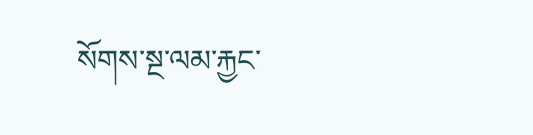སོགས་སྔ་ལམ་རྐྱང་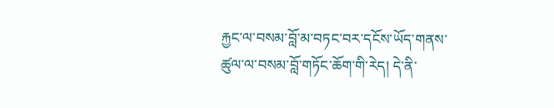རྐྱང་ལ་བསམ་བློ་མ་བཏང་བར་དངོས་ཡོད་གནས་ཚུལ་ལ་བསམ་བློ་གཏོང་ཆོག་གི་རེད། དེ་ནི་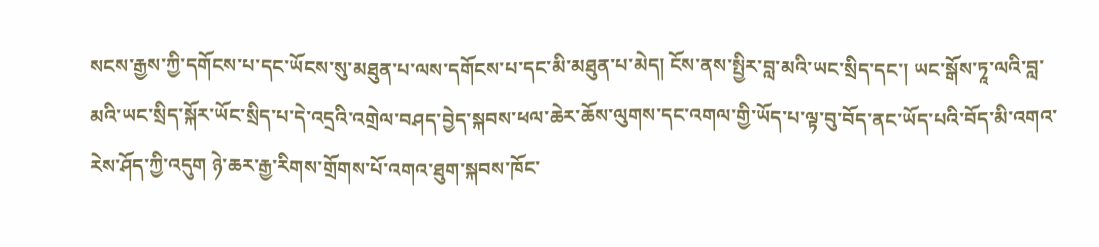སངས་རྒྱས་ཀྱི་དགོངས་པ་དང་ཡོངས་སུ་མཐུན་པ་ལས་དགོངས་པ་དང་མི་མཐུན་པ་མེད། ངོས་ནས་སྤྱིར་བླ་མའི་ཡང་སྲིད་དང་། ཡང་སྒོས་ཏཱ་ལའི་བླ་མའི་ཡང་སྲིད་སྐོར་ཡོང་སྲིད་པ་དེ་འདྲའི་འགྲེལ་བཤད་བྱེད་སྐབས་ཕལ་ཆེར་ཆོས་ལུགས་དང་འགལ་གྱི་ཡོད་པ་ལྟ་བུ་བོད་ནང་ཡོད་པའི་བོད་མི་འགའ་རེས་ཤོད་ཀྱི་འདུག ཉེ་ཆར་རྒྱ་རིགས་གྲོགས་པོ་འགའ་ཐུག་སྐབས་ཁོང་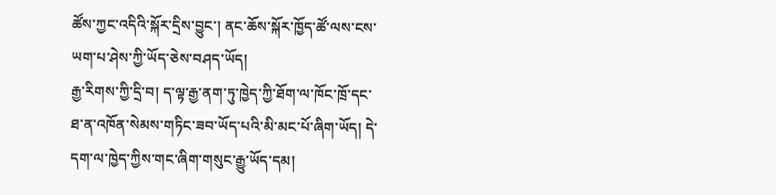ཚོས་ཀྱང་འདིའི་སྐོར་དྲིས་བྱུང་། ནང་ཆོས་སྐོར་ཁྱོད་ཚོ་ལས་ངས་ཡག་པ་ཤེས་ཀྱི་ཡོད་ཅེས་བཤད་ཡོད།
རྒྱ་རིགས་ཀྱི་དྲི་བ། ད་ལྟ་རྒྱ་ནག་ཏུ་ཁྱེད་ཀྱི་ཐོག་ལ་ཁོང་ཁྲོ་དང་ཐ་ན་འཁོན་སེམས་གཏིང་ཟབ་ཡོད་པའི་མི་མང་པོ་ཞིག་ཡོད། དེ་དག་ལ་ཁྱེད་ཀྱིས་གང་ཞིག་གསུང་རྒྱུ་ཡོད་དམ།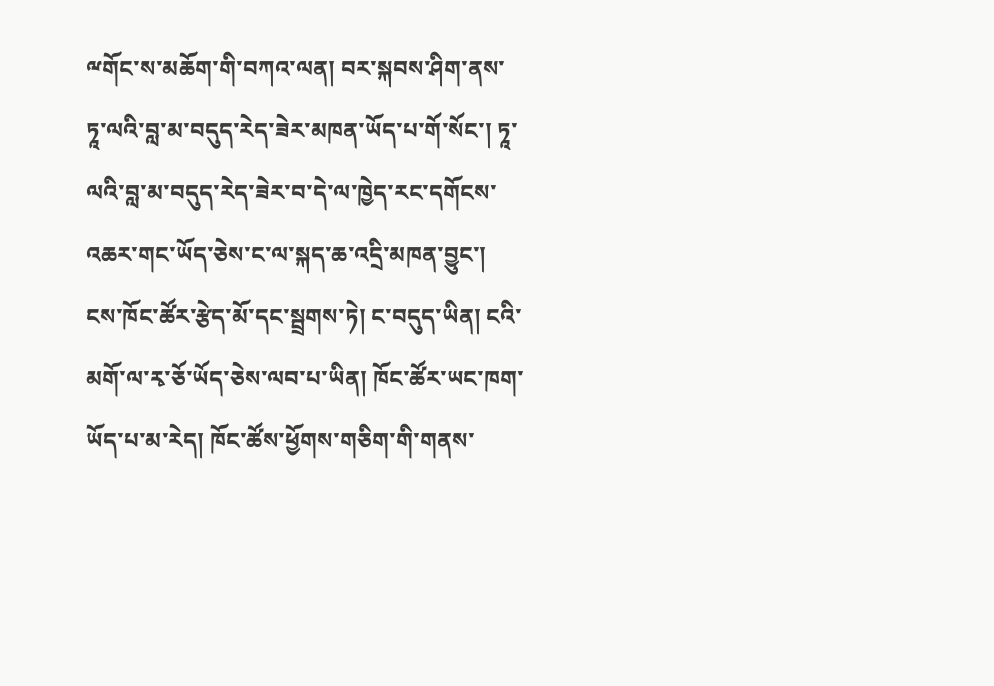ྋགོང་ས་མཆོག་གི་བཀའ་ལན། བར་སྐབས་ཤིག་ནས་ཏཱ་ལའི་བླ་མ་བདུད་རེད་ཟེར་མཁན་ཡོད་པ་གོ་སོང་། ཏཱ་ལའི་བླ་མ་བདུད་རེད་ཟེར་བ་དེ་ལ་ཁྱེད་རང་དགོངས་འཆར་གང་ཡོད་ཅེས་ང་ལ་སྐད་ཆ་འདྲི་མཁན་བྱུང་། ངས་ཁོང་ཚོར་རྩེད་མོ་དང་སྦྲགས་ཏེ། ང་བདུད་ཡིན། ངའི་མགོ་ལ་རྭ་ཅོ་ཡོད་ཅེས་ལབ་པ་ཡིན། ཁོང་ཚོར་ཡང་ཁག་ཡོད་པ་མ་རེད། ཁོང་ཚོས་ཕྱོགས་གཅིག་གི་གནས་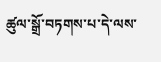ཚུལ་སྒྲོ་བཏགས་པ་དེ་ལས་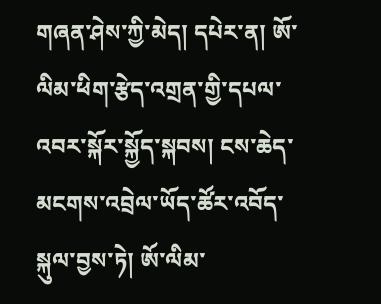གཞན་ཤེས་ཀྱི་མེད། དཔེར་ན། ཨོ་ལིམ་ཕིག་རྩེད་འགྲན་གྱི་དཔལ་འབར་སྐོར་སྐྱོད་སྐབས། ངས་ཆེད་མངགས་འབྲེལ་ཡོད་ཚོར་འབོད་སྐུལ་བྱས་ཏེ། ཨོ་ལིམ་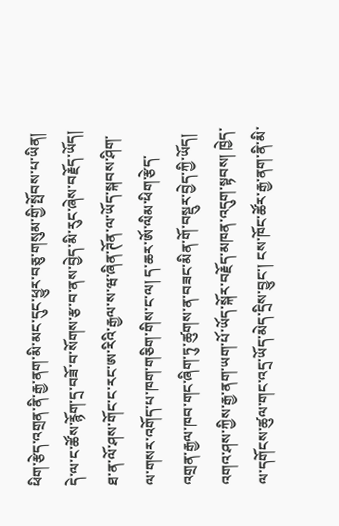ཕིག་རྩེད་འགྲན་ནི་རྒྱ་ནག་མི་མང་དུང་ཕྱུར་བཅུ་གསུམ་གྱི་སྤོབས་པ་ཡིན། དེ་ལ་ང་ཚོས་རྙོག་དྲ་བཟོ་བ་སོགས་རྩ་བ་ནས་བྱེད་མི་རུང་ཞེས་བརྗོད་ཡོད། ཐ་ན་ལོ་ཤས་གོང་ང་རང་ཨ་རིའི་རྒྱལ་ས་ཝ་ཞིན་ཊོན་ལ་ཡོད་སྐབས་ཤིག་ལ་གསར་འགོད་པ་ཁག་གཅིག་གིས་ང་ལ། ད་ཆར་ཨོ་ལིམ་ཕིག་རྩེད་འགྲན་རྒྱལ་ཁབ་གང་ཞིག་ཏུ་ཚུགས་ན་བཟང་མིན་གོ་བསྡུར་བྱེད་ཀྱི་ཡོད། འགའ་ཤས་ཀྱིས་རྒྱ་ནག་ཡག་པོ་ཡོད་སྐོར་བརྗོད་མཁན་འདུག་སྟབས། ཁྱེད་ལ་དགོངས་ཚུལ་གང་འདྲ་ཡོད་མེད་དྲིས་བྱུང་། ངས་ཁོང་ཚོར་རྒྱ་ནག་ནི་མི་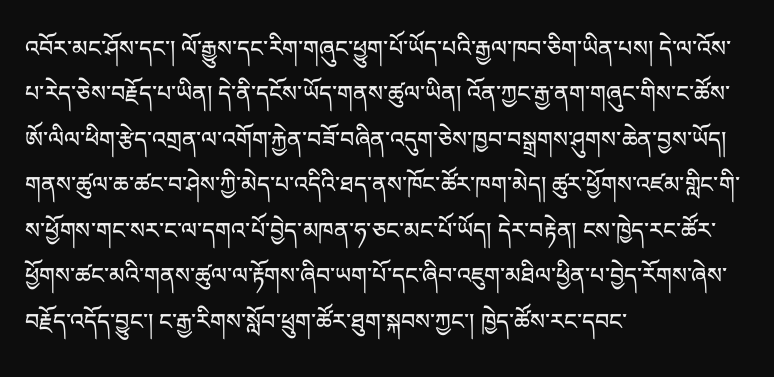འབོར་མང་ཤོས་དང་། ལོ་རྒྱུས་དང་རིག་གཞུང་ཕྱུག་པོ་ཡོད་པའི་རྒྱལ་ཁབ་ཅིག་ཡིན་པས། དེ་ལ་འོས་པ་རེད་ཅེས་བརྗོད་པ་ཡིན། དེ་ནི་དངོས་ཡོད་གནས་ཚུལ་ཡིན། འོན་ཀྱང་རྒྱ་ནག་གཞུང་གིས་ང་ཚོས་ཨོ་ལིལ་ཕིག་རྩེད་འགྲན་ལ་འགོག་རྐྱེན་བཟོ་བཞིན་འདུག་ཅེས་ཁྱབ་བསྒྲགས་ཤུགས་ཆེན་བྱས་ཡོད། གནས་ཚུལ་ཆ་ཚང་བ་ཤེས་ཀྱི་མེད་པ་འདིའི་ཐད་ནས་ཁོང་ཚོར་ཁག་མེད། ཚུར་ཕྱོགས་འཛམ་གླིང་གི་ས་ཕྱོགས་གང་སར་ང་ལ་དགའ་པོ་བྱེད་མཁན་ཧ་ཅང་མང་པོ་ཡོད། དེར་བརྟེན། ངས་ཁྱེད་རང་ཚོར་ཕྱོགས་ཚང་མའི་གནས་ཚུལ་ལ་རྟོགས་ཞིབ་ཡག་པོ་དང་ཞིབ་འཇུག་མཐིལ་ཕྱིན་པ་བྱེད་རོགས་ཞེས་བརྗོད་འདོད་བྱུང་། ང་རྒྱ་རིགས་སློབ་ཕྲུག་ཚོར་ཐུག་སྐབས་ཀྱང་། ཁྱེད་ཚོས་རང་དབང་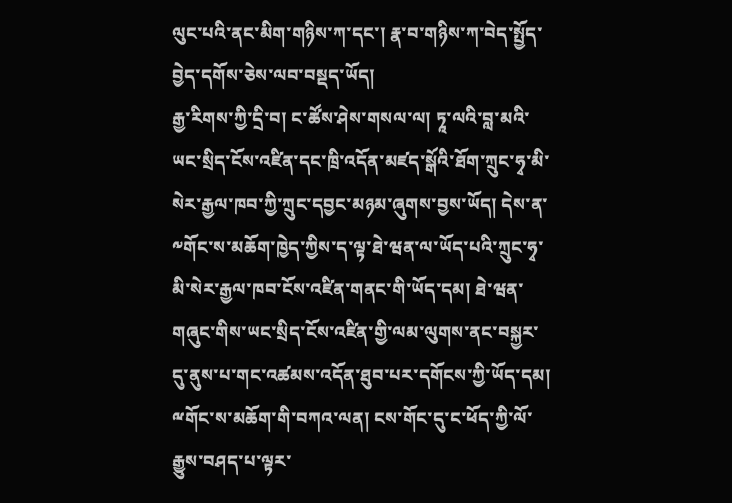ལུང་པའི་ནང་མིག་གཉིས་ཀ་དང་། རྣ་བ་གཉིས་ཀ་བེད་སྤྱོད་བྱེད་དགོས་ཅེས་ལབ་བསྡད་ཡོད།
རྒྱ་རིགས་ཀྱི་དྲི་བ། ང་ཚོས་ཤེས་གསལ་ལ། ཏཱ་ལའི་བླ་མའི་ཡང་སྲིད་ངོས་འཛིན་དང་ཁྲི་འདོན་མཛད་སྒོའི་ཐོག་ཀྲུང་ཧྭ་མི་སེར་རྒྱལ་ཁབ་ཀྱི་ཀྲུང་དབྱང་མཉམ་ཞུགས་བྱས་ཡོད། དེས་ན་༸གོང་ས་མཆོག་ཁྱེད་ཀྱིས་ད་ལྟ་ཐེ་ཝན་ལ་ཡོད་པའི་ཀྲུང་ཧྭ་མི་སེར་རྒྱལ་ཁབ་ངོས་འཛིན་གནང་གི་ཡོད་དམ། ཐེ་ཝན་གཞུང་གིས་ཡང་སྲིད་ངོས་འཛིན་གྱི་ལམ་ལུགས་ནང་བསྐྱར་དུ་ནུས་པ་གང་འཚམས་འདོན་ཐུབ་པར་དགོངས་ཀྱི་ཡོད་དམ།
ྋགོང་ས་མཆོག་གི་བཀའ་ལན། ངས་གོང་དུ་ང་ཕོད་ཀྱི་ལོ་རྒྱུས་བཤད་པ་ལྟར་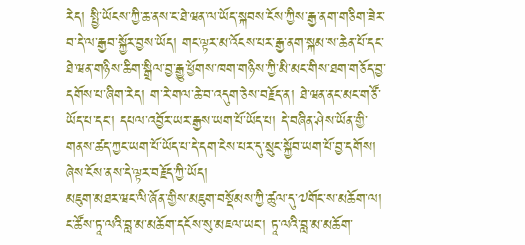རེད། སྤྱི་ཡོངས་ཀྱི་ཆ་ནས་ང་ཐེ་ཝན་ལ་ཡོད་སྐབས་ངོས་ཀྱིས་རྒྱ་ནག་གཅིག་ཟེར་བ་དེ་ལ་རྒྱབ་སྐྱོར་བྱས་ཡོད། གང་ལྟར་མ་འོངས་པར་རྒྱ་ནག་སྐམ་ས་ཆེན་པོ་དང་ཐེ་ཝན་གཉིས་ཆིག་སྒྲིལ་བྱ་རྒྱུ་ཕྱོགས་ཁག་གཉིས་ཀྱི་མི་མང་གིས་ཐག་གཅོད་བྱ་དགོས་པ་ཞིག་རེད། ག་རེ་གལ་ཆེ་བ་འདུག་ཅེས་བརྗོད་ན། ཐེ་ཝན་ནང་མང་གཙོ་ཡོད་པ་དང་། དཔལ་འབྱོར་ཡར་རྒྱས་ཡག་པོ་ཡོད་པ། དེ་བཞིན་ཤེས་ཡོན་གྱི་གནས་ཚད་ཀྱང་ཡག་པོ་ཡོད་པ་དེ་དག་ངེས་པར་དུ་སྲུང་སྐྱོབ་ཡག་པོ་བྱ་དགོས། ཞེས་ངོས་ནས་དེ་ལྟར་བརྗོད་ཀྱི་ཡོད།
མཇུག་མཐར་ཝང་ལི་ཞོན་གྱིས་མཇུག་བསྡོམས་ཀྱི་ཚུལ་དུ་༧གོང་ས་མཆོག་ལ། ང་ཚོས་ཏཱ་ལའི་བླ་མ་མཆོག་དངོས་སུ་མཇལ་ཡང་། ཏཱ་ལའི་བླ་མ་མཆོག་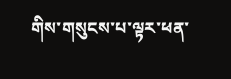གིས་གསུངས་པ་ལྟར་ཕན་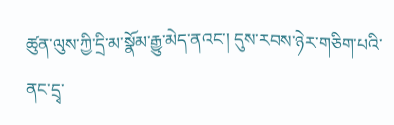ཚུན་ལུས་ཀྱི་དྲི་མ་སྣོམ་རྒྱུ་མེད་ནའང་། དུས་རབས་ཉེར་གཅིག་པའི་ནང་དྲྭ་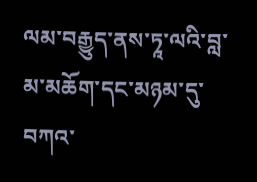ལམ་བརྒྱུད་ནས་ཏཱ་ལའི་བླ་མ་མཆོག་དང་མཉམ་དུ་བཀའ་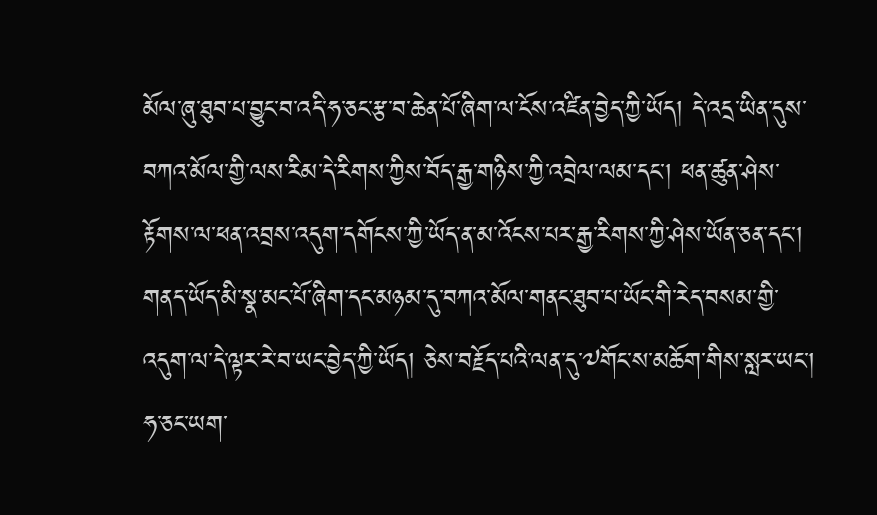མོལ་ཞུ་ཐུབ་པ་བྱུང་བ་འདི་ཧ་ཅང་རྩ་བ་ཆེན་པོ་ཞིག་ལ་ངོས་འཛིན་བྱེད་ཀྱི་ཡོད། དེ་འདྲ་ཡིན་དུས་བཀའ་མོལ་གྱི་ལས་རིམ་དེ་རིགས་ཀྱིས་བོད་རྒྱ་གཉིས་ཀྱི་འབྲེལ་ལམ་དང་། ཕན་ཚུན་ཤེས་རྟོགས་ལ་ཕན་འབྲས་འདུག་དགོངས་ཀྱི་ཡོད་ན་མ་འོངས་པར་རྒྱ་རིགས་ཀྱི་ཤེས་ཡོན་ཅན་དང་། གནད་ཡོད་མི་སྣ་མང་པོ་ཞིག་དང་མཉམ་དུ་བཀའ་མོལ་གནང་ཐུབ་པ་ཡོང་གི་རེད་བསམ་གྱི་འདུག་ལ་དེ་ལྟར་རེ་བ་ཡང་བྱེད་ཀྱི་ཡོད། ཅེས་བརྗོད་པའི་ལན་དུ་༧གོང་ས་མཆོག་གིས་སླར་ཡང་། ཧ་ཅང་ཡག་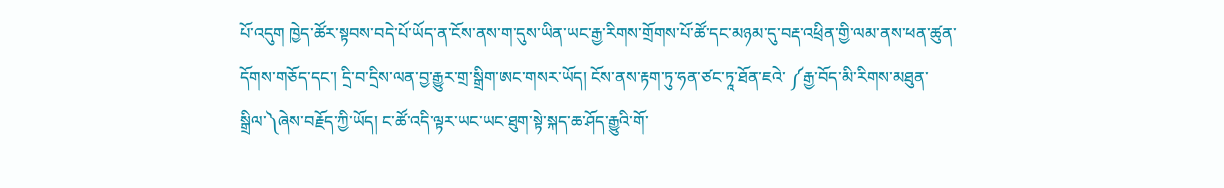པོ་འདུག ཁྱེད་ཚོར་སྟབས་བདེ་པོ་ཡོད་ན་ངོས་ནས་ག་དུས་ཡིན་ཡང་རྒྱ་རིགས་གྲོགས་པོ་ཚོ་དང་མཉམ་དུ་བརྡ་འཕྲིན་གྱི་ལམ་ནས་ཕན་ཚུན་དོགས་གཅོད་དང་། དྲི་བ་དྲིས་ལན་བྱ་རྒྱུར་གྲ་སྒྲིག་ཨང་གསར་ཡོད། ངོས་ནས་རྟག་ཏུ་ཧན་ཙང་ཏཱ་ཐོན་ཇའེ་ ༼རྒྱ་བོད་མི་རིགས་མཐུན་སྒྲིལ་༽ཞེས་བརྗོད་ཀྱི་ཡོད། ང་ཚོ་འདི་ལྟར་ཡང་ཡང་ཐུག་སྟེ་སྐད་ཆ་ཤོད་རྒྱུའི་གོ་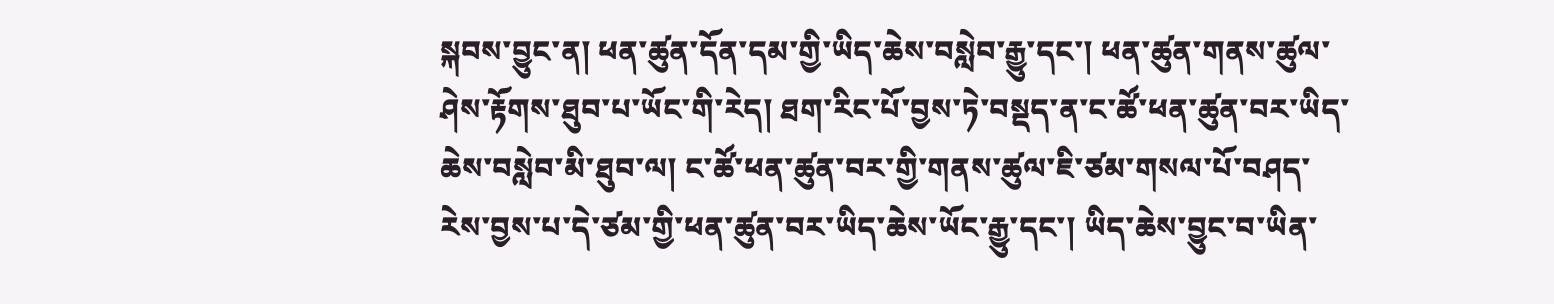སྐབས་བྱུང་ན། ཕན་ཚུན་དོན་དམ་གྱི་ཡིད་ཆེས་བསླེབ་རྒྱུ་དང་། ཕན་ཚུན་གནས་ཚུལ་ཤེས་རྟོགས་ཐུབ་པ་ཡོང་གི་རེད། ཐག་རིང་པོ་བྱས་ཏེ་བསྡད་ན་ང་ཚོ་ཕན་ཚུན་བར་ཡིད་ཆེས་བསླེབ་མི་ཐུབ་ལ། ང་ཚོ་ཕན་ཚུན་བར་གྱི་གནས་ཚུལ་ཇི་ཙམ་གསལ་པོ་བཤད་རེས་བྱས་པ་དེ་ཙམ་གྱི་ཕན་ཚུན་བར་ཡིད་ཆེས་ཡོང་རྒྱུ་དང་། ཡིད་ཆེས་བྱུང་བ་ཡིན་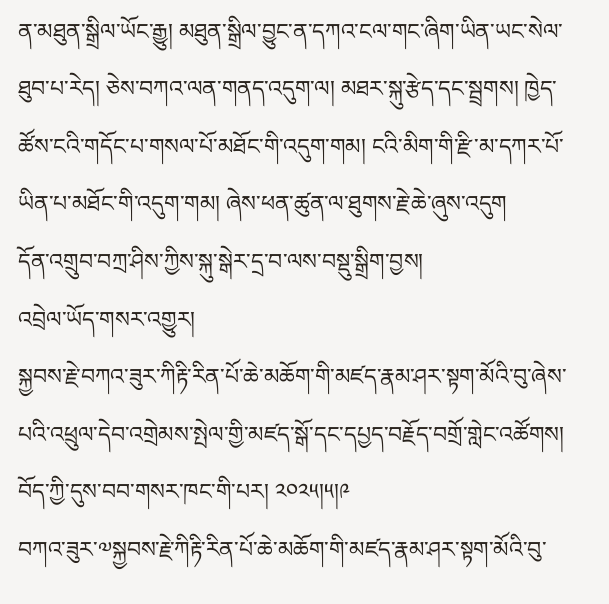ན་མཐུན་སྒྲིལ་ཡོང་རྒྱུ། མཐུན་སྒྲིལ་བྱུང་ན་དཀའ་ངལ་གང་ཞིག་ཡིན་ཡང་སེལ་ཐུབ་པ་རེད། ཅེས་བཀའ་ལན་གནད་འདུག་ལ། མཐར་སྐུ་རྩེད་དང་སྦྲགས། ཁྱེད་ཚོས་ངའི་གདོང་པ་གསལ་པོ་མཐོང་གི་འདུག་གམ། ངའི་མིག་གི་རྫི་མ་དཀར་པོ་ཡིན་པ་མཐོང་གི་འདུག་གམ། ཞེས་ཕན་ཚུན་ལ་ཐུགས་རྗེ་ཆེ་ཞུས་འདུག
དོན་འགྲུབ་བཀྲ་ཤིས་ཀྱིས་སྐུ་སྒེར་དྲ་བ་ལས་བསྡུ་སྒྲིག་བྱས།
འབྲེལ་ཡོད་གསར་འགྱུར།
སྐྱབས་རྗེ་བཀའ་ཟུར་ཀིརྟི་རིན་པོ་ཆེ་མཆོག་གི་མཛད་རྣམ་ཤར་སྟག་མོའི་བུ་ཞེས་པའི་འཕྲུལ་དེབ་འགྲེམས་སྤེལ་གྱི་མཛད་སྒོ་དང་དཔྱད་བརྗོད་བགྲོ་གླེང་འཚོགས། བོད་ཀྱི་དུས་བབ་གསར་ཁང་གི་པར། ༢༠༢༥།༥།༩
བཀའ་ཟུར་༧སྐྱབས་རྗེ་ཀིརྟི་རིན་པོ་ཆེ་མཆོག་གི་མཛད་རྣམ་ཤར་སྟག་མོའི་བུ་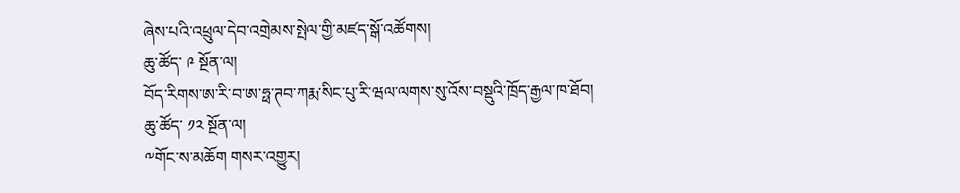ཞེས་པའི་འཕྲུལ་དེབ་འགྲེམས་སྤེལ་གྱི་མཛད་སྒོ་འཚོགས།
ཆུ་ཚོད་ ༩ སྔོན་ལ།
བོད་རིགས་ཨ་རི་བ་ཨ་ཧྥ་ཊབ་ཀརྨ་སིང་པུ་རི་ཝལ་ལགས་སུ་འོས་བསྡུའི་ཁྲོད་རྒྱལ་ཁ་ཐོབ།
ཆུ་ཚོད་ ༡༢ སྔོན་ལ།
༸གོང་ས་མཆོག གསར་འགྱུར།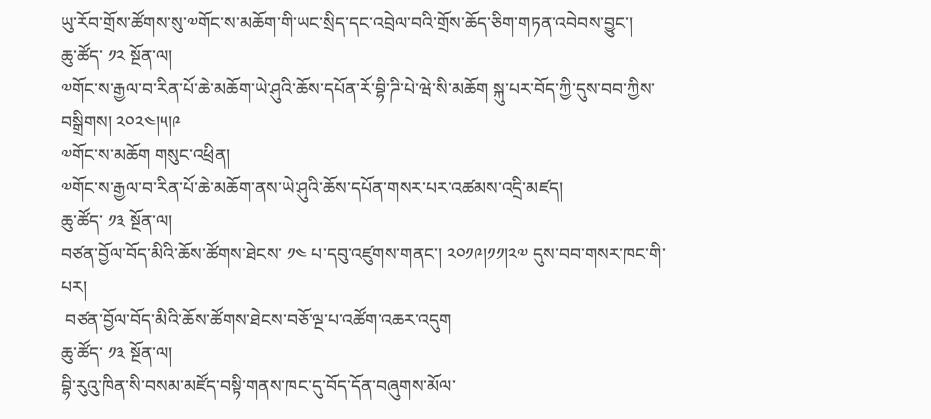ཡུ་རོབ་གྲོས་ཚོགས་སུ་༧གོང་ས་མཆོག་གི་ཡང་སྲིད་དང་འབྲེལ་བའི་གྲོས་ཆོད་ཅིག་གཏན་འབེབས་བྱུང་།
ཆུ་ཚོད་ ༡༢ སྔོན་ལ།
༧གོང་ས་རྒྱལ་བ་རིན་པོ་ཆེ་མཆོག་ཡེ་ཤུའི་ཆོས་དཔོན་རོ་བྷི་ཌི་པེ་ཝེ་སི་མཆོག སྐུ་པར་བོད་ཀྱི་དུས་བབ་ཀྱིས་བསྒྲིགས། ༢༠༢༤།༥།༩
༧གོང་ས་མཆོག གསུང་འཕྲིན།
༧གོང་ས་རྒྱལ་བ་རིན་པོ་ཆེ་མཆོག་ནས་ཡེ་ཤུའི་ཆོས་དཔོན་གསར་པར་འཚམས་འདྲི་མཛད།
ཆུ་ཚོད་ ༡༣ སྔོན་ལ།
བཙན་བྱོལ་བོད་མིའི་ཆོས་ཚོགས་ཐེངས་ ༡༤ པ་དབུ་འཛུགས་གནང་། ༢༠༡༩།༡༡།༢༧ དུས་བབ་གསར་ཁང་གི་པར།
 བཙན་བྱོལ་བོད་མིའི་ཆོས་ཚོགས་ཐེངས་བཅོ་ལྔ་པ་འཚོག་འཆར་འདུག
ཆུ་ཚོད་ ༡༣ སྔོན་ལ།
བྷི་རུའུ་ཁིན་སི་བསམ་མཛོད་བསྟི་གནས་ཁང་དུ་བོད་དོན་བཞུགས་མོལ་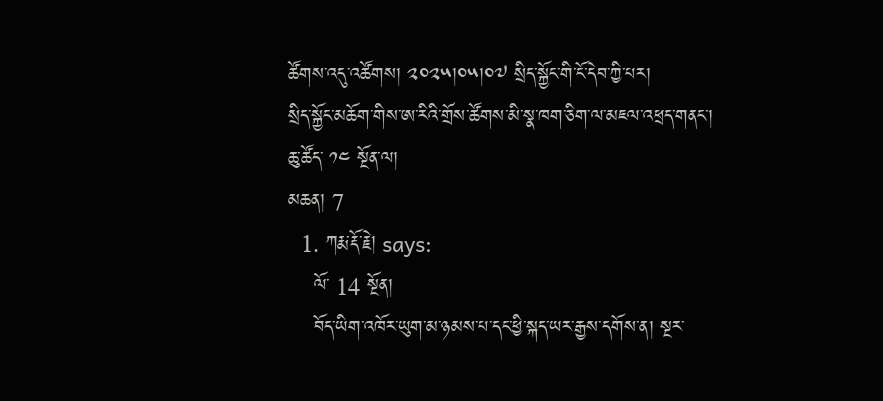ཚོགས་འདུ་འཚོགས། ༢༠༢༥།༠༥།༠༧ སྲིད་སྐྱོང་གི་ངོ་དེབ་ཀྱི་པར།
སྲིད་སྐྱོང་མཆོག་གིས་ཨ་རིའི་གྲོས་ཚོགས་མི་སྣ་ཁག་ཅིག་ལ་མཇལ་འཕྲད་གནང་།
ཆུ་ཚོད་ ༡༤ སྔོན་ལ།
མཆན། 7
  1. ཀརྨ་རྡོ་རྗེ། says:
    ལོ་ 14 སྔོན།
    བོད་ཡིག་འཁོར་ཡུག་མ་ཉམས་པ་དང་ཕྱི་སྐད་ཡར་རྒྱས་དགོས་ན། སྔར་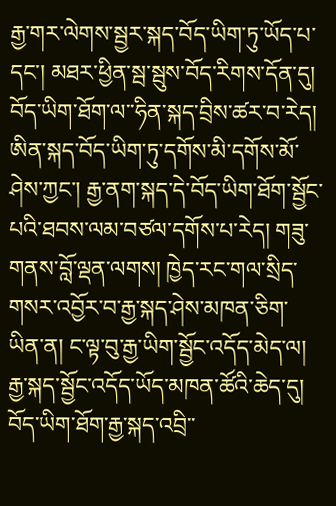རྒྱ་གར་ལེགས་སྦྱར་སྐད་བོད་ཡིག་ཏུ་ཡོད་པ་དང་། མཐར་ཕྱིན་སྦ་སྦུས་བོད་རིགས་དོན་དུ། བོད་ཡིག་ཐོག་ལ་་ཧིན་སྐད་བྲིས་ཚར་བ་རེད། ཨིན་སྐད་བོད་ཡིག་ཏུ་དགོས་མི་དགོས་མོ་ཤེས་ཀྱང་། རྒྱ་ནག་སྐད་དེ་བོད་ཡིག་ཐོག་སྦྱོང་པའི་ཐབས་ལམ་བཙལ་དགོས་པ་རེད། གཟུ་གནས་བློ་ལྡན་ལགས། ཁྱེད་རང་གལ་སྲིད་གསར་འབྱོར་བ་རྒྱ་སྐད་ཤེས་མཁན་ཅིག་ཡིན་ན། ང་ལྟ་བུ་རྒྱ་ཡིག་སྦྱོང་འདོད་མེད་ལ། རྒྱ་སྐད་སྦྱོང་འདོད་ཡོད་མཁན་ཚོའི་ཆེད་དུ། བོད་ཡིག་ཐོག་རྒྱ་སྐད་འབྲི་་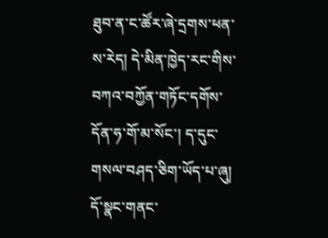ཐུབ་ན་ང་ཚོར་ཞེ་དྲགས་ཕན་ས་རེད། དེ་མིན་ཁྱེད་རང་གིས་བཀའ་བཀྱོན་གཏོང་དགོས་དོན་ཧ་གོ་མ་སོང་། ད་དུང་གསལ་བཤད་ཅིག་ཡོད་པ་ཞུ། དོ་སྣང་གནང་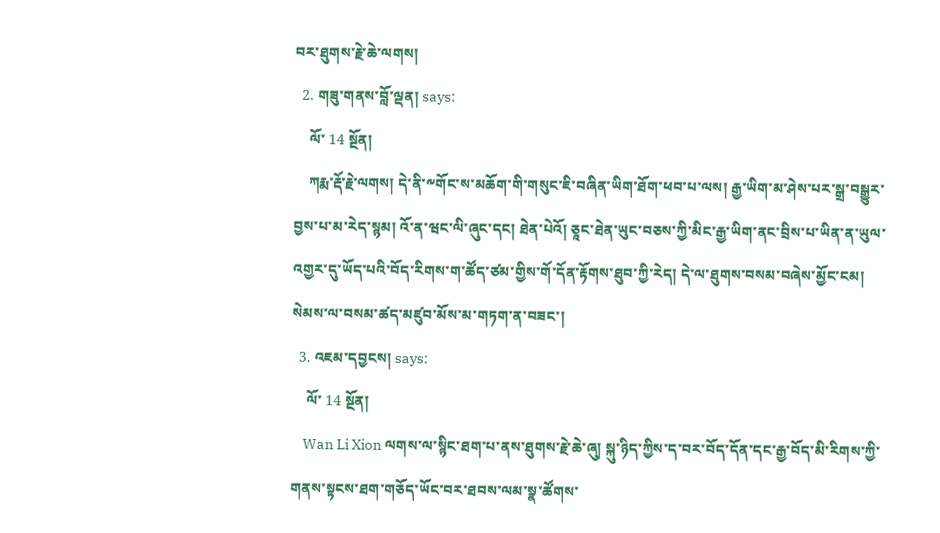བར་ཐུགས་རྗེ་ཆེ་ལགས།
  2. གཟུ་གནས་བློ་ལྡན། says:
    ལོ་ 14 སྔོན།
    ཀརྨ་རྡོ་རྗེ་ལགས། དེ་ནི་༸གོང་ས་མཆོག་གི་གསུང་ཇི་བཞིན་ཡིག་ཐོག་ཕབ་པ་ལས། རྒྱ་ཡིག་མ་ཤེས་པར་སྒྲ་བསྒྱུར་བྱས་པ་མ་རེད་སྙམ། འོ་ན་ཝང་ལི་ཞུང་དང། ཐེན་པེའོ། ཅཱང་ཐེན་ཡུང་བཅས་ཀྱི་མིང་རྒྱ་ཡིག་ནང་བྲིས་པ་ཡིན་ན་ཡུལ་འགྱར་དུ་ཡོད་པའི་བོད་རིགས་ག་ཚོད་ཙམ་གྱིས་གོ་དོན་རྟོགས་ཐུབ་ཀྱི་རེད། དེ་ལ་ཐུགས་བསམ་བཞེས་མྱོང་ངམ། སེམས་ལ་བསམ་ཚད་མཛུབ་མོས་མ་གཏག་ན་བཟང་།
  3. འཇམ་དབྱངས། says:
    ལོ་ 14 སྔོན།
    Wan Li Xion ལགས་ལ་སྙིང་ཐག་པ་ནས་ཐུགས་རྗེ་ཆེ་ཞུ། སྐུ་ཉིད་ཀྱིས་ད་བར་བོད་དོན་དང་རྒྱ་བོད་མི་རིགས་ཀྱི་གནས་སྟངས་ཐག་གཅོད་ཡོང་བར་ཐབས་ལམ་སྣ་ཚོགས་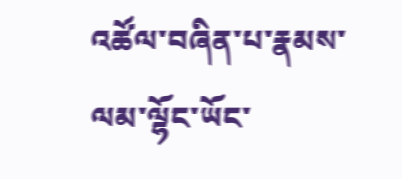འཚོལ་བཞིན་པ་རྣམས་ལམ་ལྷོང་ཡོང་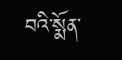བའི་སྨོན་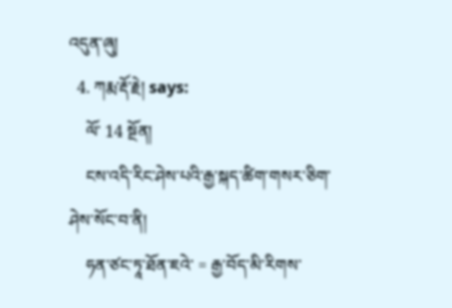འདུན་ཞུ།
  4. ཀརྨ་རྡོ་རྗེ། says:
    ལོ་ 14 སྔོན།
    ངས་འདི་རིང་ཤེས་པའི་རྒྱ་སྐད་ཚིག་གསར་ཅིག་ཤེས་སོང་བ་ནི།
    ཧན་ཙང་ཏཱ་ཐོན་ཇའེ་ = རྒྱ་བོད་མི་རིགས་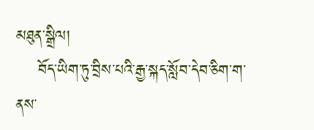མཐུན་སྒྲིལ།
    བོད་ཡིག་ཏུ་བྲིས་པའི་རྒྱ་སྐད་སློབ་དེབ་ཅིག་ག་ནས་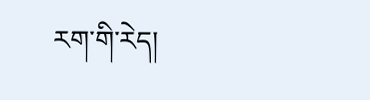རག་གི་རེད།